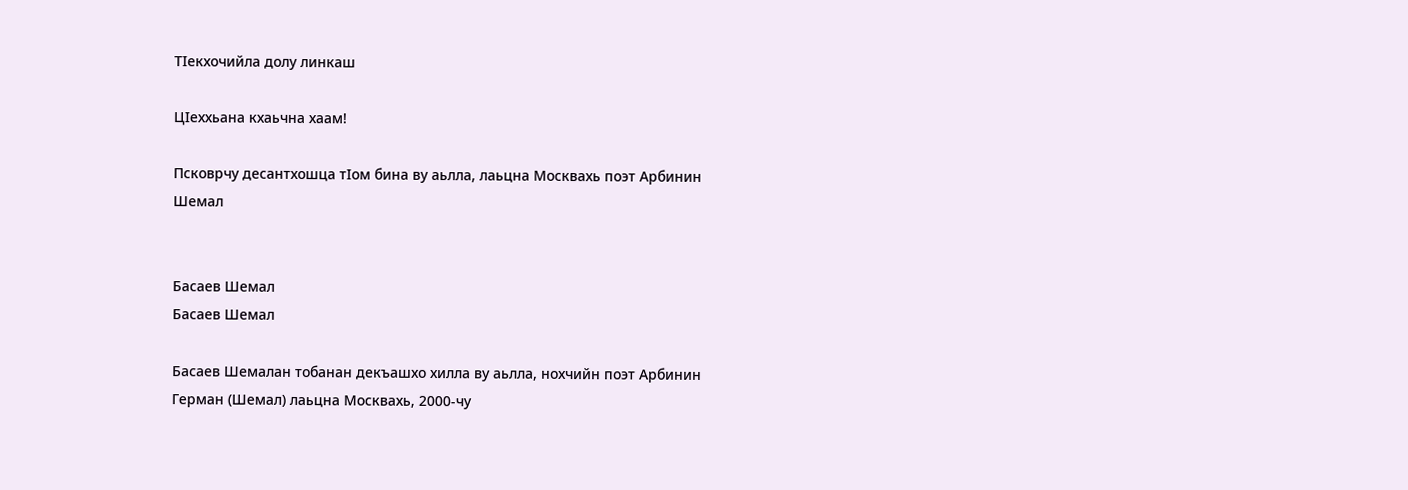ТIекхочийла долу линкаш

ЦIеххьана кхаьчна хаам!

Псковрчу десантхошца тIом бина ву аьлла, лаьцна Москвахь поэт Арбинин Шемал


Басаев Шемал
Басаев Шемал

Басаев Шемалан тобанан декъашхо хилла ву аьлла, нохчийн поэт Арбинин Герман (Шемал) лаьцна Москвахь, 2000-чу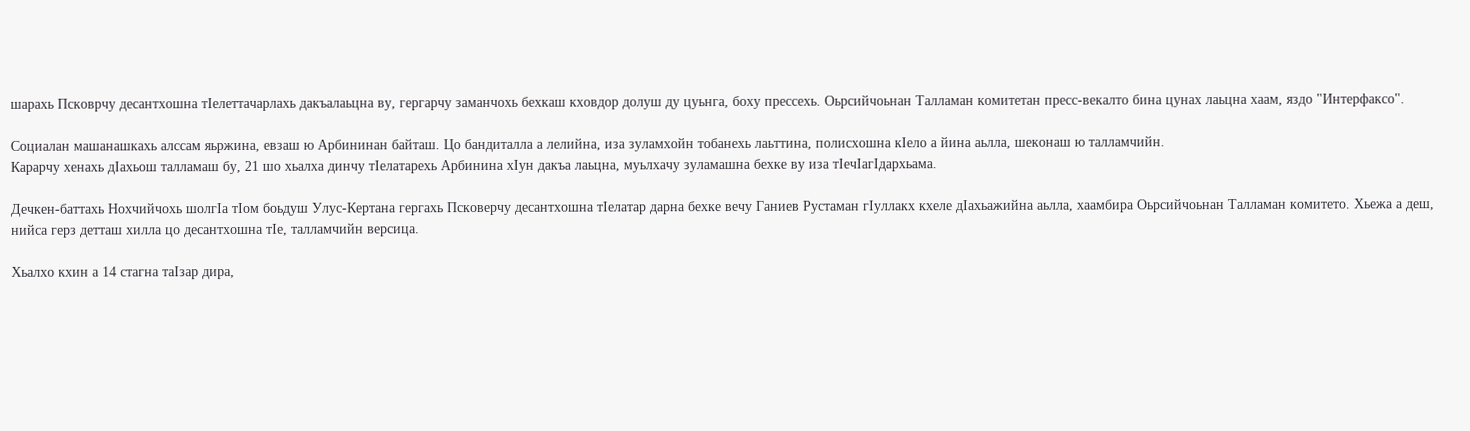шарахь Псковрчу десантхошна тIелеттачарлахь дакъалаьцна ву, гергарчу заманчохь бехкаш кховдор долуш ду цуьнга, боху прессехь. Оьрсийчоьнан Талламан комитетан пресс-векалто бина цунах лаьцна хаам, яздо "Интерфаксо".

Социалан машанашкахь алссам яьржина, евзаш ю Арбининан байташ. Цо бандиталла а лелийна, иза зуламхойн тобанехь лаьттина, полисхошна кIело а йина аьлла, шеконаш ю талламчийн.
Карарчу хенахь дIахьош талламаш бу, 21 шо хьалха динчу тIелатарехь Арбинина хIун дакъа лаьцна, муьлхачу зуламашна бехке ву иза тIечIагIдархьама.

Дечкен-баттахь Нохчийчохь шолгIа тIом боьдуш Улус-Кертана гергахь Псковерчу десантхошна тIелатар дарна бехке вечу Ганиев Рустаман гIуллакх кхеле дIахьажийна аьлла, хаамбира Оьрсийчоьнан Талламан комитето. Хьежа а деш, нийса герз детташ хилла цо десантхошна тIе, талламчийн версица.

Хьалхо кхин а 14 стагна таIзар дира,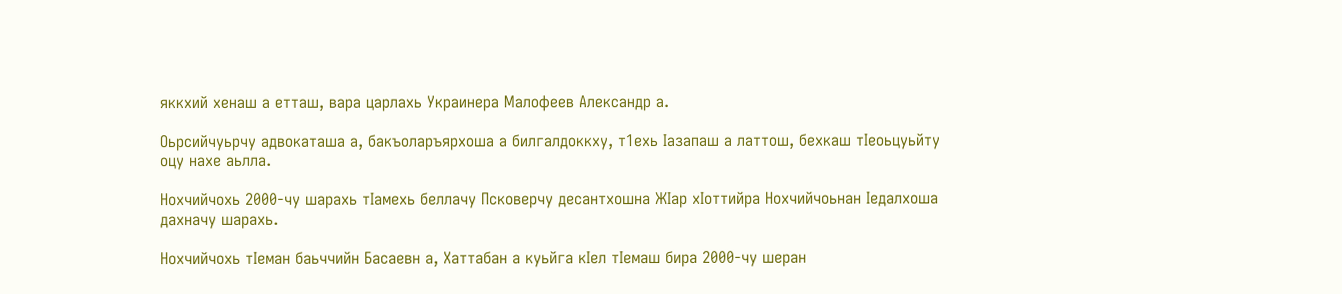яккхий хенаш а етташ, вара царлахь Украинера Малофеев Александр а.

Оьрсийчуьрчу адвокаташа а, бакъоларъярхоша а билгалдоккху, т1ехь Iазапаш а латтош, бехкаш тIеоьцуьйту оцу нахе аьлла.

Нохчийчохь 2000-чу шарахь тIамехь беллачу Псковерчу десантхошна ЖIар хIоттийра Нохчийчоьнан Iедалхоша дахначу шарахь.

Нохчийчохь тIеман баьччийн Басаевн а, Хаттабан а куьйга кIел тIемаш бира 2000-чу шеран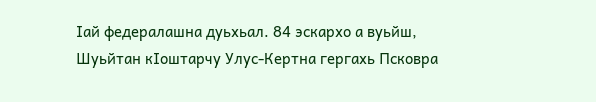Iай федералашна дуьхьал. 84 эскархо а вуьйш, Шуьйтан кIоштарчу Улус-Кертна гергахь Псковра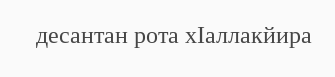десантан рота хIаллакйира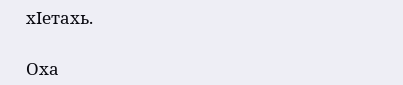хIетахь.

Оха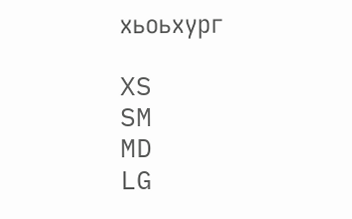хьоьхург

XS
SM
MD
LG